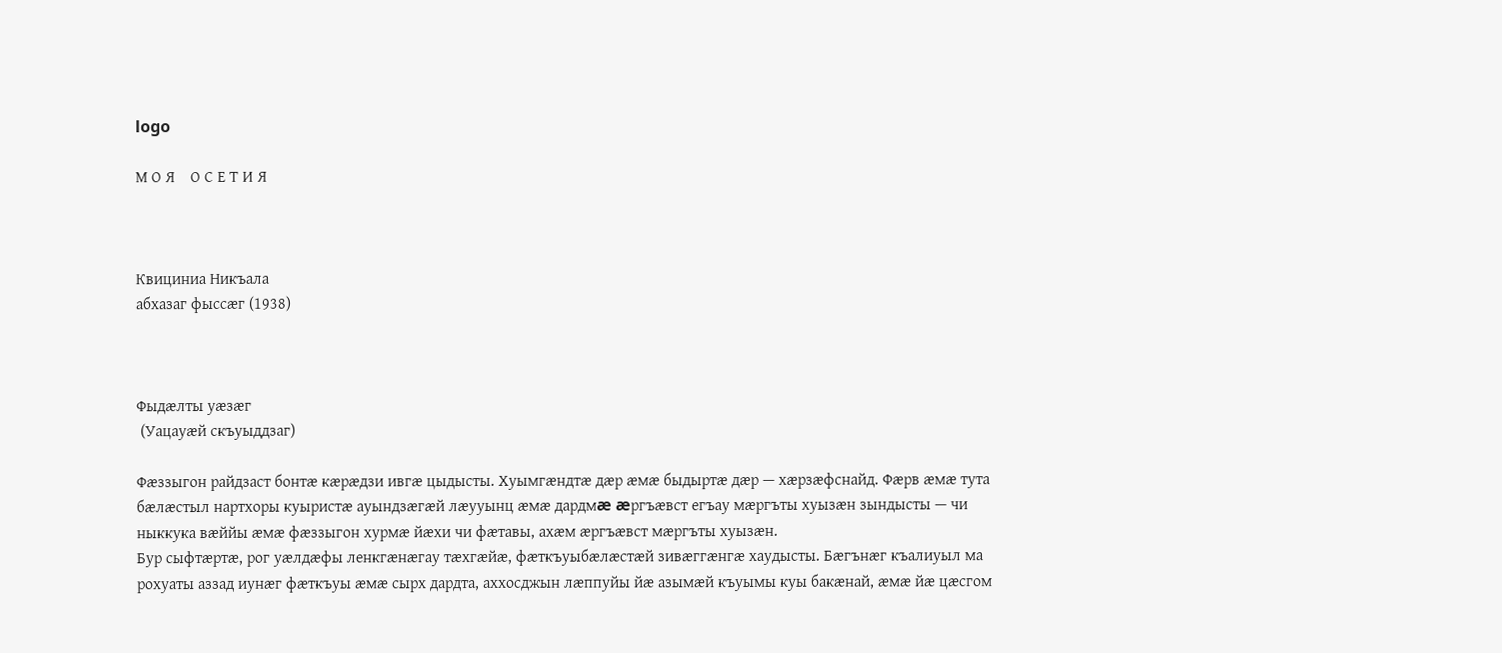logo

М О Я    О С Е Т И Я



Квициниа Никъала
абхазаг фыссæг (1938)



Фыдæлты уæзæг
 (Уацауæй скъуыддзаг)

Фæззыгон райдзаст бонтæ кæрæдзи ивгæ цыдысты. Хуымгæндтæ дæр æмæ быдыртæ дæр — хæрзæфснайд. Фæрв æмæ тута бæлæстыл нартхоры куыристæ ауындзæгæй лæууынц æмæ дардмæ æргъæвст егъау мæргъты хуызæн зындысты — чи ныккука вæййы æмæ фæззыгон хурмæ йæхи чи фæтавы, ахæм æргъæвст мæргъты хуызæн.
Бур сыфтæртæ, рог уæлдæфы ленкгæнæгау тæхгæйæ, фæткъуыбæлæстæй зивæггæнгæ хаудысты. Бæгънæг къалиуыл ма рохуаты аззад иунæг фæткъуы æмæ сырх дардта, аххосджын лæппуйы йæ азымæй къуымы куы бакæнай, æмæ йæ цæсгом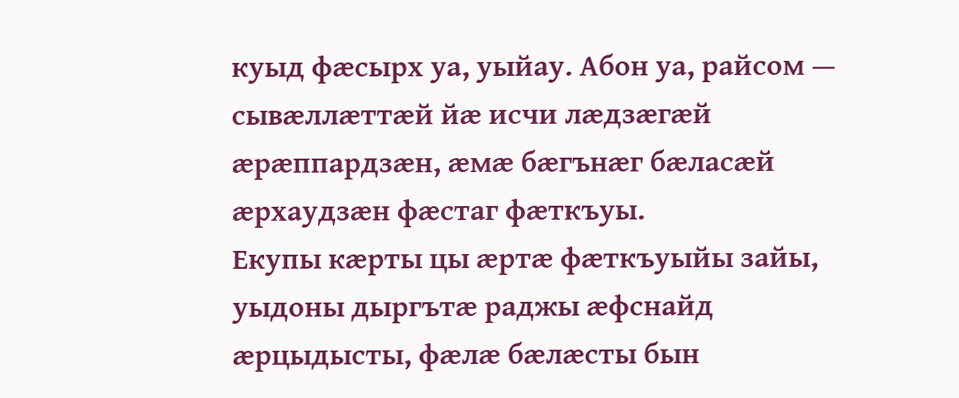куыд фæсырх уа, уыйау. Абон уа, райсом — сывæллæттæй йæ исчи лæдзæгæй æрæппардзæн, æмæ бæгънæг бæласæй æрхаудзæн фæстаг фæткъуы.
Екупы кæрты цы æртæ фæткъуыйы зайы, уыдоны дыргътæ раджы æфснайд æрцыдысты, фæлæ бæлæсты бын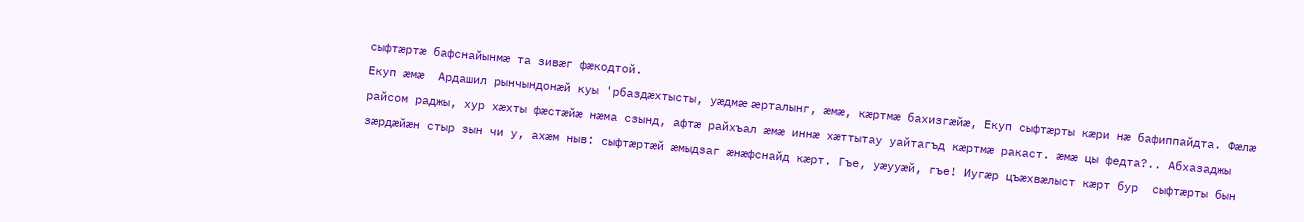сыфтæртæ бафснайынмæ та зивæг фæкодтой.
Екуп æмæ  Ардашил рынчындонæй куы 'рбаздæхтысты, уæдмæ æрталынг, æмæ, кæртмæ бахизгæйæ, Екуп сыфтæрты кæри нæ бафиппайдта. Фæлæ райсом раджы, хур хæхты фæстæйæ нæма сзынд, афтæ райхъал æмæ иннæ хæттытау уайтагъд кæртмæ ракаст. æмæ цы федта?.. Абхазаджы зæрдæйæн стыр зын чи у, ахæм ныв: сыфтæртæй æмыдзаг æнæфснайд кæрт. Гъе, уæууæй, гъе! Иугæр цъæхвæлыст кæрт бур  сыфтæрты бын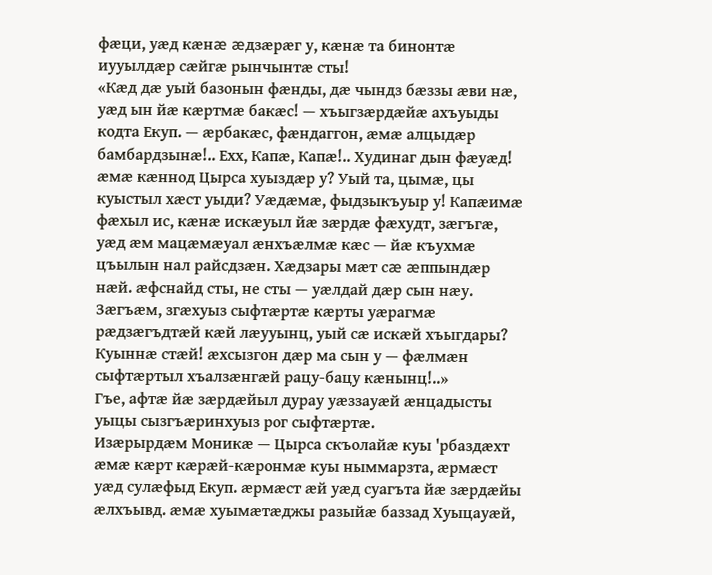фæци, уæд кæнæ æдзæрæг у, кæнæ та бинонтæ иууылдæр сæйгæ рынчынтæ сты!
«Кæд дæ уый базонын фæнды, дæ чындз бæззы æви нæ, уæд ын йæ кæртмæ бакæс! — хъыгзæрдæйæ ахъуыды кодта Екуп. — æрбакæс, фæндаггон, æмæ алцыдæр бамбардзынæ!.. Ехх, Капæ, Капæ!.. Худинаг дын фæуæд! æмæ кæннод Цырса хуыздæр у? Уый та, цымæ, цы куыстыл хæст уыди? Уæдæмæ, фыдзыкъуыр у! Капæимæ фæхыл ис, кæнæ искæуыл йæ зæрдæ фæхудт, зæгъгæ, уæд æм мацæмæуал æнхъæлмæ кæс — йæ къухмæ цъылын нал райсдзæн. Хæдзары мæт сæ æппындæр нæй. æфснайд сты, не сты — уæлдай дæр сын нæу. Зæгъæм, згæхуыз сыфтæртæ кæрты уæрагмæ рæдзæгъдтæй кæй лæууынц, уый сæ искæй хъыгдары? Куыннæ стæй! æхсызгон дæр ма сын у — фæлмæн сыфтæртыл хъалзæнгæй рацу-бацу кæнынц!..»
Гъе, афтæ йæ зæрдæйыл дурау уæззауæй æнцадысты уыцы сызгъæринхуыз рог сыфтæртæ.
Изæрырдæм Моникæ — Цырса скъолайæ куы 'рбаздæхт æмæ кæрт кæрæй-кæронмæ куы ныммарзта, æрмæст уæд сулæфыд Екуп. æрмæст æй уæд суагъта йæ зæрдæйы æлхъывд. æмæ хуымæтæджы разыйæ баззад Хуыцауæй,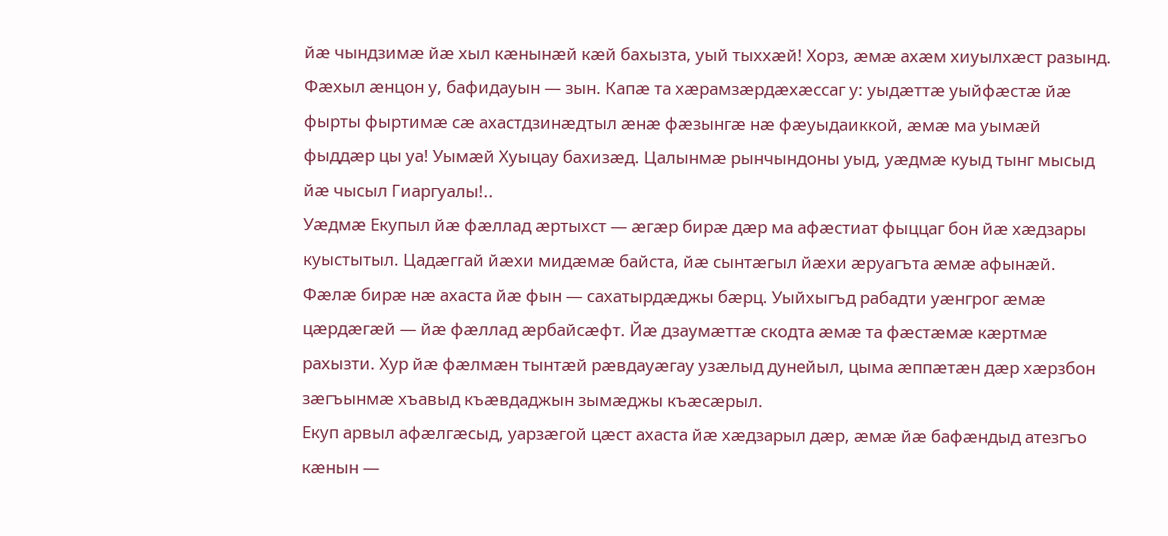йæ чындзимæ йæ хыл кæнынæй кæй бахызта, уый тыххæй! Хорз, æмæ ахæм хиуылхæст разынд. Фæхыл æнцон у, бафидауын — зын. Капæ та хæрамзæрдæхæссаг у: уыдæттæ уыйфæстæ йæ фырты фыртимæ сæ ахастдзинæдтыл æнæ фæзынгæ нæ фæуыдаиккой, æмæ ма уымæй фыддæр цы уа! Уымæй Хуыцау бахизæд. Цалынмæ рынчындоны уыд, уæдмæ куыд тынг мысыд йæ чысыл Гиаргуалы!..
Уæдмæ Екупыл йæ фæллад æртыхст — æгæр бирæ дæр ма афæстиат фыццаг бон йæ хæдзары куыстытыл. Цадæггай йæхи мидæмæ байста, йæ сынтæгыл йæхи æруагъта æмæ афынæй. Фæлæ бирæ нæ ахаста йæ фын — сахатырдæджы бæрц. Уыйхыгъд рабадти уæнгрог æмæ цæрдæгæй — йæ фæллад æрбайсæфт. Йæ дзаумæттæ скодта æмæ та фæстæмæ кæртмæ рахызти. Хур йæ фæлмæн тынтæй рæвдауæгау узæлыд дунейыл, цыма æппæтæн дæр хæрзбон зæгъынмæ хъавыд къæвдаджын зымæджы къæсæрыл.
Екуп арвыл афæлгæсыд, уарзæгой цæст ахаста йæ хæдзарыл дæр, æмæ йæ бафæндыд атезгъо кæнын —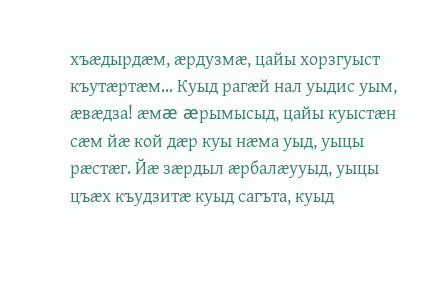хъæдырдæм, æрдузмæ, цайы хорзгуыст къутæртæм… Куыд рагæй нал уыдис уым, æвæдза! æмæ æрымысыд, цайы куыстæн сæм йæ кой дæр куы нæма уыд, уыцы рæстæг. Йæ зæрдыл æрбалæууыд, уыцы цъæх къудзитæ куыд сагъта, куыд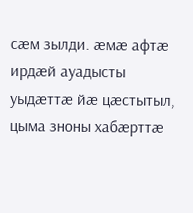сæм зылди. æмæ афтæ ирдæй ауадысты уыдæттæ йæ цæстытыл, цыма зноны хабæрттæ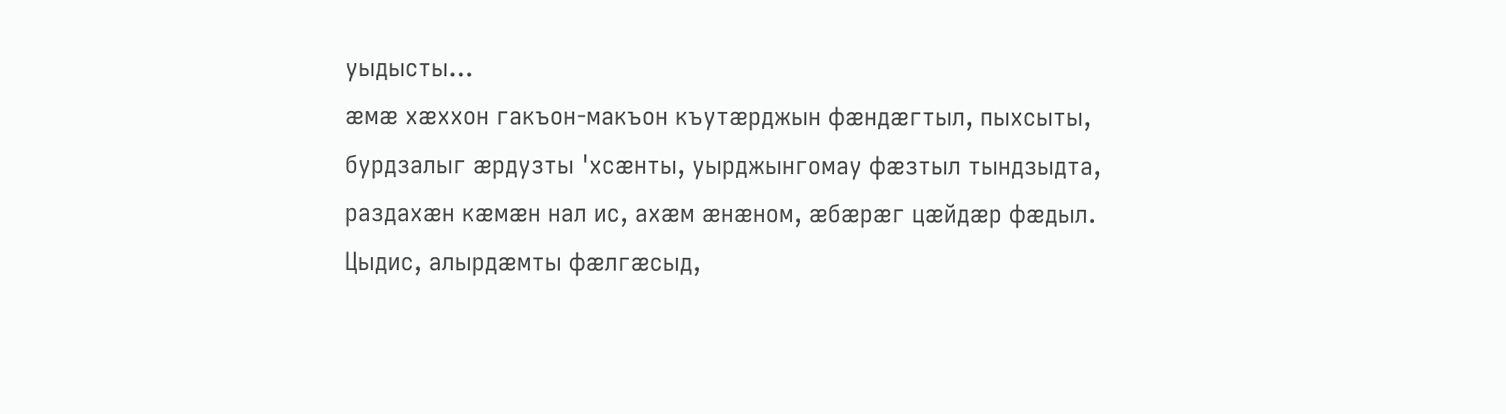уыдысты…
æмæ хæххон гакъон-макъон къутæрджын фæндæгтыл, пыхсыты, бурдзалыг æрдузты 'хсæнты, уырджынгомау фæзтыл тындзыдта, раздахæн кæмæн нал ис, ахæм æнæном, æбæрæг цæйдæр фæдыл. Цыдис, алырдæмты фæлгæсыд,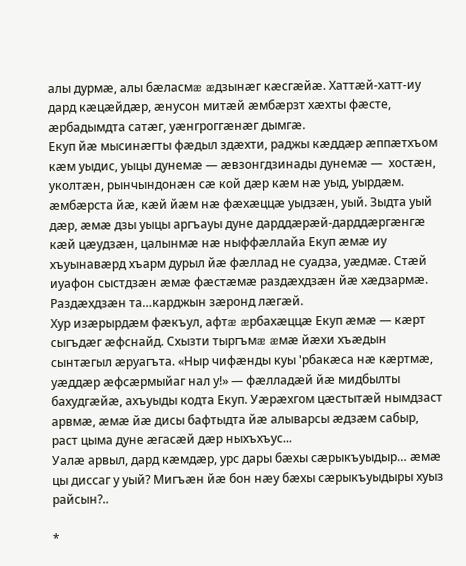алы дурмæ, алы бæласмæ æдзынæг кæсгæйæ. Хаттæй-хатт-иу дард кæцæйдæр, æнусон митæй æмбæрзт хæхты фæсте, æрбадымдта сатæг, уæнгроггæнæг дымгæ.
Екуп йæ мысинæгты фæдыл здæхти, раджы кæддæр æппæтхъом кæм уыдис, уыцы дунемæ — æвзонгдзинады дунемæ —  хостæн, уколтæн, рынчындонæн сæ кой дæр кæм нæ уыд, уырдæм. æмбæрста йæ, кæй йæм нæ фæхæццæ уыдзæн, уый. Зыдта уый дæр, æмæ дзы уыцы аргъауы дуне дарддæрæй-дарддæргæнгæ кæй цæудзæн, цалынмæ нæ ныффæллайа Екуп æмæ иу хъуынавæрд хъарм дурыл йæ фæллад не суадза, уæдмæ. Стæй иуафон сыстдзæн æмæ фæстæмæ раздæхдзæн йæ хæдзармæ. Раздæхдзæн та…карджын зæронд лæгæй.
Хур изæрырдæм фæкъул, афтæ æрбахæццæ Екуп æмæ — кæрт сыгъдæг æфснайд. Схызти тыргъмæ æмæ йæхи хъæдын сынтæгыл æруагъта. «Ныр чифæнды куы 'рбакæса нæ кæртмæ, уæддæр æфсæрмыйаг нал у!» — фæлладæй йæ мидбылты бахудгæйæ, ахъуыды кодта Екуп. Уæрæхгом цæстытæй нымдзаст арвмæ, æмæ йæ дисы бафтыдта йæ алыварсы æдзæм сабыр, раст цыма дуне æгасæй дæр ныхъхъус...
Уалæ арвыл, дард кæмдæр, урс дары бæхы сæрыкъуыдыр… æмæ цы диссаг у уый? Мигъæн йæ бон нæу бæхы сæрыкъуыдыры хуыз райсын?..

*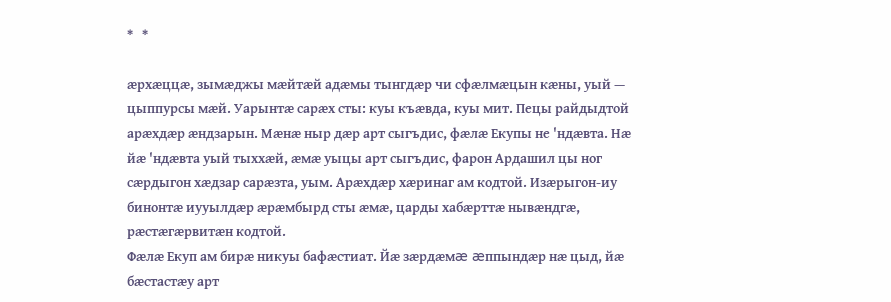*   *

æрхæццæ, зымæджы мæйтæй адæмы тынгдæр чи сфæлмæцын кæны, уый — цыппурсы мæй. Уарынтæ сарæх сты: куы къæвда, куы мит. Пецы райдыдтой арæхдæр æндзарын. Мæнæ ныр дæр арт сыгъдис, фæлæ Екупы не 'ндæвта. Нæ йæ 'ндæвта уый тыххæй, æмæ уыцы арт сыгъдис, фарон Ардашил цы ног сæрдыгон хæдзар сарæзта, уым. Арæхдæр хæринаг ам кодтой. Изæрыгон-иу бинонтæ иууылдæр æрæмбырд сты æмæ, царды хабæрттæ нывæндгæ, рæстæгæрвитæн кодтой.
Фæлæ Екуп ам бирæ никуы бафæстиат. Йæ зæрдæмæ æппындæр нæ цыд, йæ бæстастæу арт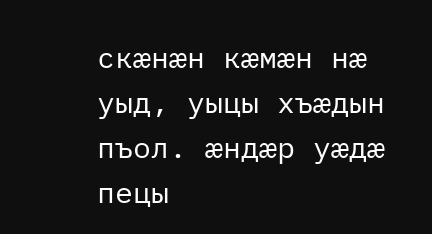скæнæн кæмæн нæ уыд, уыцы хъæдын пъол. æндæр уæдæ пецы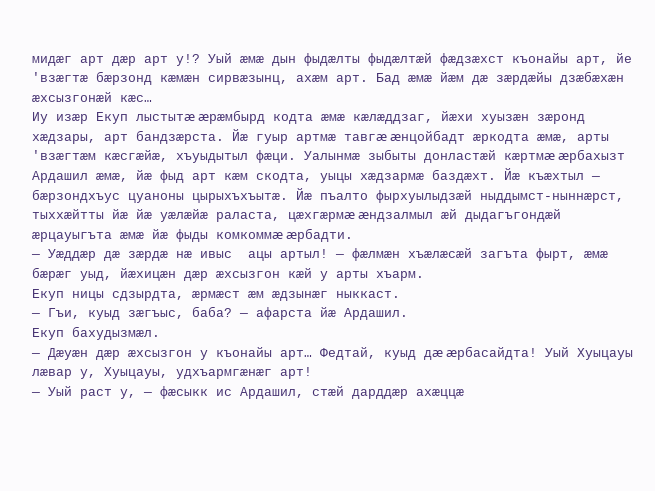мидæг арт дæр арт у!? Уый æмæ дын фыдæлты фыдæлтæй фæдзæхст къонайы арт, йе 'взæгтæ бæрзонд кæмæн сирвæзынц, ахæм арт. Бад æмæ йæм дæ зæрдæйы дзæбæхæн æхсызгонæй кæс…
Иу изæр Екуп лыстытæ æрæмбырд кодта æмæ кæлæддзаг, йæхи хуызæн зæронд хæдзары, арт бандзæрста. Йæ гуыр артмæ тавгæ æнцойбадт æркодта æмæ, арты 'взæгтæм кæсгæйæ, хъуыдытыл фæци. Уалынмæ зыбыты донластæй кæртмæ æрбахызт Ардашил æмæ, йæ фыд арт кæм скодта, уыцы хæдзармæ баздæхт. Йæ къæхтыл — бæрзондхъус цуаноны цырыхъхъытæ. Йæ пъалто фырхуылыдзæй ныддымст-ныннæрст, тыххæйтты йæ йæ уæлæйæ раласта, цæхгæрмæ æндзалмыл æй дыдагъгондæй æрцауыгъта æмæ йæ фыды комкоммæ æрбадти.
— Уæддæр дæ зæрдæ нæ ивыс  ацы артыл! — фæлмæн хъæлæсæй загъта фырт, æмæ бæрæг уыд, йæхицæн дæр æхсызгон кæй у арты хъарм.
Екуп ницы сдзырдта, æрмæст æм æдзынæг ныккаст.
— Гъи, куыд зæгъыс, баба? — афарста йæ Ардашил.
Екуп бахудызмæл.
— Дæуæн дæр æхсызгон у къонайы арт… Федтай, куыд дæ æрбасайдта! Уый Хуыцауы лæвар у, Хуыцауы, удхъармгæнæг арт!
— Уый раст у, — фæсыкк ис Ардашил, стæй дарддæр ахæццæ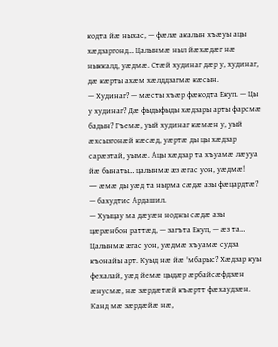кодта йæ ныхас, — фæлæ акалын хъæуы ацы хæдзаргонд… Цалынмæ ныл йæхæдæг нæ ныккалд, уæдмæ. Стæй худинаг дæр у, худинаг, дæ кæрты ахæм хæлддзагмæ кæсын.
— Худинаг? — мæсты хъæр фæкодта Екуп. — Цы у худинаг? Дæ фыдыфыды хæдзары арты фарсмæ бадын? Гъемæ, уый худинаг кæмæн у, уый æхсызгонæй кæсæд, уæртæ ды цы хæдзар сарæзтай, уымæ. Ацы хæдзар та хъуамæ лæууа йæ бынаты… цалынмæ æз æгас уон, уæдмæ!
— æмæ ды уæд та нырма сæдæ азы фæцардтæ? — бахудтис Ардашил.
— Хуыцау ма дæуæн ноджы сæдæ азы цæрæнбон раттæд, — загъта Екуп, — æз та… Цалынмæ æгас уон, уæдмæ хъуамæ судза къонайы арт. Куыд нæ йæ 'мбарыс? Хæдзар куы фехалай, уæд йемæ цыдæр æрбайсæфдзæн æнусмæ, нæ зæрдæтæй къæртт фæхаудзæн. Канд мæ зæрдæйæ нæ,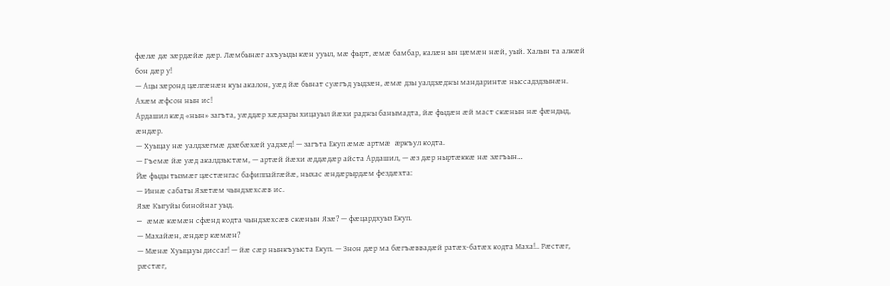фæлæ дæ зæрдæйæ дæр. Лæмбынæг ахъуыды кæн ууыл, мæ фырт, æмæ бамбар, калæн ын цæмæн нæй, уый. Халын та алкæй бон дæр у!
— Ацы зæронд цæлгæнæн куы акалон, уæд йæ бынат суæгъд уыдзæн, æмæ дзы уалдзæджы мандаринтæ ныссадздзынæн. Ахæм æфсон нын ис!
Ардашил кæд «нын» загъта, уæддæр хæдзары хицауыл йæхи раджы банымадта, йæ фыдæн æй маст скæнын нæ фæндыд, æндæр.
— Хуыцау нæ уалдзæгмæ дзæбæхæй уадзæд! — загъта Екуп æмæ артмæ æркъул кодта.
— Гъемæ йæ уæд акалдзыстæм, — артæй йæхи æддæдæр айста Ардашил, — æз дæр ныртæккæ нæ зæгъын…
Йæ фыды тызмæг цæстæнгас бафиппайгæйæ, ныхас æндæрырдæм фездæхта:
— Иннæ сабаты Язæтæм чындзæхсæв ис.
Язæ Кыгуйы бинойнаг уыд.
— æмæ кæмæн сфæнд кодта чындзæхсæв скæнын Язæ? — фæцардхуыз Екуп.
— Махайæн, æндæр кæмæн?
— Мæнæ Хуыцауы диссаг! — йæ сæр нынкъуыста Екуп. — Знон дæр ма бæгъæввадæй ратæх-батæх кодта Маха!.. Рæстæг, рæстæг,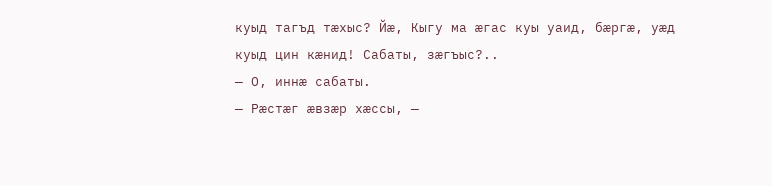куыд тагъд тæхыс? Йæ, Кыгу ма æгас куы уаид, бæргæ, уæд куыд цин кæнид! Сабаты, зæгъыс?..
— О, иннæ сабаты.
— Рæстæг æвзæр хæссы, —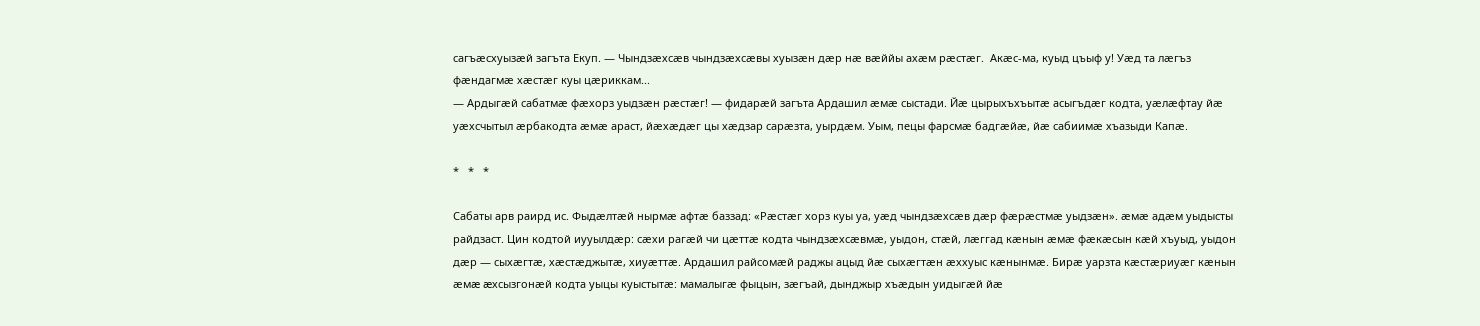сагъæсхуызæй загъта Екуп. — Чындзæхсæв чындзæхсæвы хуызæн дæр нæ вæййы ахæм рæстæг.  Акæс-ма, куыд цъыф у! Уæд та лæгъз фæндагмæ хæстæг куы цæриккам...
— Ардыгæй сабатмæ фæхорз уыдзæн рæстæг! — фидарæй загъта Ардашил æмæ сыстади. Йæ цырыхъхъытæ асыгъдæг кодта, уæлæфтау йæ уæхсчытыл æрбакодта æмæ араст, йæхæдæг цы хæдзар сарæзта, уырдæм. Уым, пецы фарсмæ бадгæйæ, йæ сабиимæ хъазыди Капæ.

*   *   *

Сабаты арв раирд ис. Фыдæлтæй нырмæ афтæ баззад: «Рæстæг хорз куы уа, уæд чындзæхсæв дæр фæрæстмæ уыдзæн». æмæ адæм уыдысты райдзаст. Цин кодтой иууылдæр: сæхи рагæй чи цæттæ кодта чындзæхсæвмæ, уыдон, стæй, лæггад кæнын æмæ фæкæсын кæй хъуыд, уыдон дæр — сыхæгтæ, хæстæджытæ, хиуæттæ. Ардашил райсомæй раджы ацыд йæ сыхæгтæн æххуыс кæнынмæ. Бирæ уарзта кæстæриуæг кæнын æмæ æхсызгонæй кодта уыцы куыстытæ: мамалыгæ фыцын, зæгъай, дынджыр хъæдын уидыгæй йæ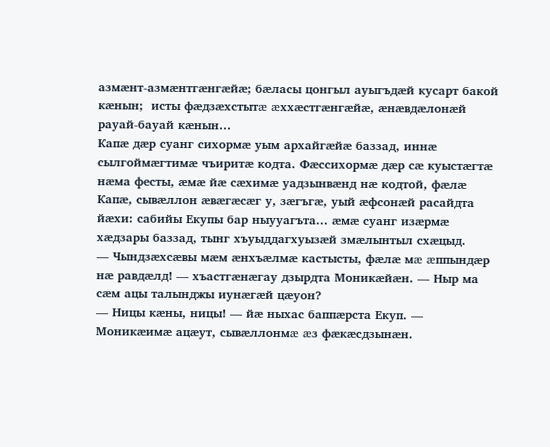азмæнт-азмæнтгæнгæйæ; бæласы цонгыл ауыгъдæй кусарт бакой кæнын;  исты фæдзæхстытæ æххæстгæнгæйæ, æнæвдæлонæй рауай-бауай кæнын…
Капæ дæр суанг сихормæ уым архайгæйæ баззад, иннæ сылгоймæгтимæ чъиритæ кодта. Фæссихормæ дæр сæ куыстæгтæ нæма фесты, æмæ йæ сæхимæ уадзынвæнд нæ кодтой, фæлæ Капæ, сывæллон æвæгæсæг у, зæгъгæ, уый æфсонæй расайдта йæхи: сабийы Екупы бар ныууагъта... æмæ суанг изæрмæ хæдзары баззад, тынг хъуыддагхуызæй змæлынтыл схæцыд.
— Чындзæхсæвы мæм æнхъæлмæ кастысты, фæлæ мæ æппындæр нæ равдæлд! — хъастгæнæгау дзырдта Моникæйæн. — Ныр ма сæм ацы талынджы иунæгæй цæуон?
— Ницы кæны, ницы! — йæ ныхас баппæрста Екуп. — Моникæимæ ацæут, сывæллонмæ æз фæкæсдзынæн.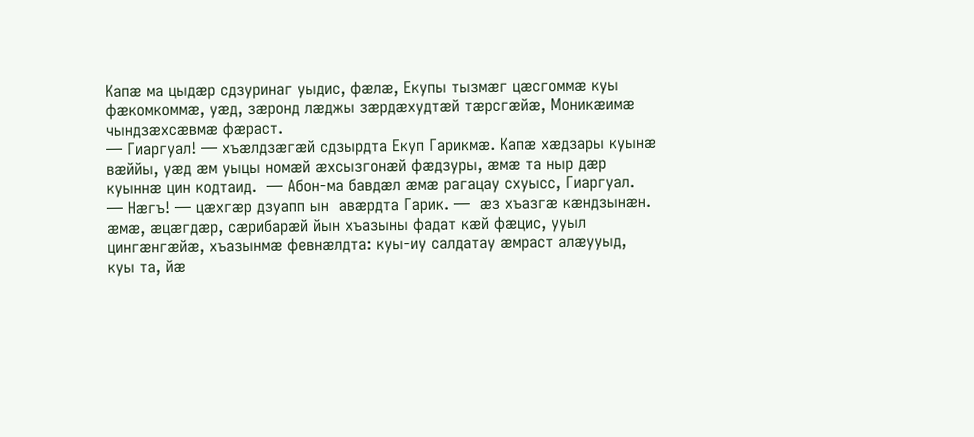Капæ ма цыдæр сдзуринаг уыдис, фæлæ, Екупы тызмæг цæсгоммæ куы фæкомкоммæ, уæд, зæронд лæджы зæрдæхудтæй тæрсгæйæ, Моникæимæ чындзæхсæвмæ фæраст.
— Гиаргуал! — хъæлдзæгæй сдзырдта Екуп Гарикмæ. Капæ хæдзары куынæ вæййы, уæд æм уыцы номæй æхсызгонæй фæдзуры, æмæ та ныр дæр куыннæ цин кодтаид.  — Абон-ма бавдæл æмæ рагацау схуысс, Гиаргуал.
— Нæгъ! — цæхгæр дзуапп ын  авæрдта Гарик. —  æз хъазгæ кæндзынæн.
æмæ, æцæгдæр, сæрибарæй йын хъазыны фадат кæй фæцис, ууыл цингæнгæйæ, хъазынмæ февнæлдта: куы-иу салдатау æмраст алæууыд, куы та, йæ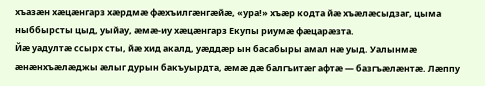хъазæн хæцæнгарз хæрдмæ фæхъилгæнгæйæ, «ура!» хъæр кодта йæ хъæлæсыдзаг, цыма ныббырсты цыд, уыйау, æмæ-иу хæцæнгарз Екупы риумæ фæцарæзта.
Йæ уадултæ ссырх сты, йæ хид акалд, уæддæр ын басабыры амал нæ уыд. Уалынмæ æнæнхъæлæджы æлыг дурын бакъуырдта, æмæ дæ балгъитæг афтæ — базгъæлæнтæ. Лæппу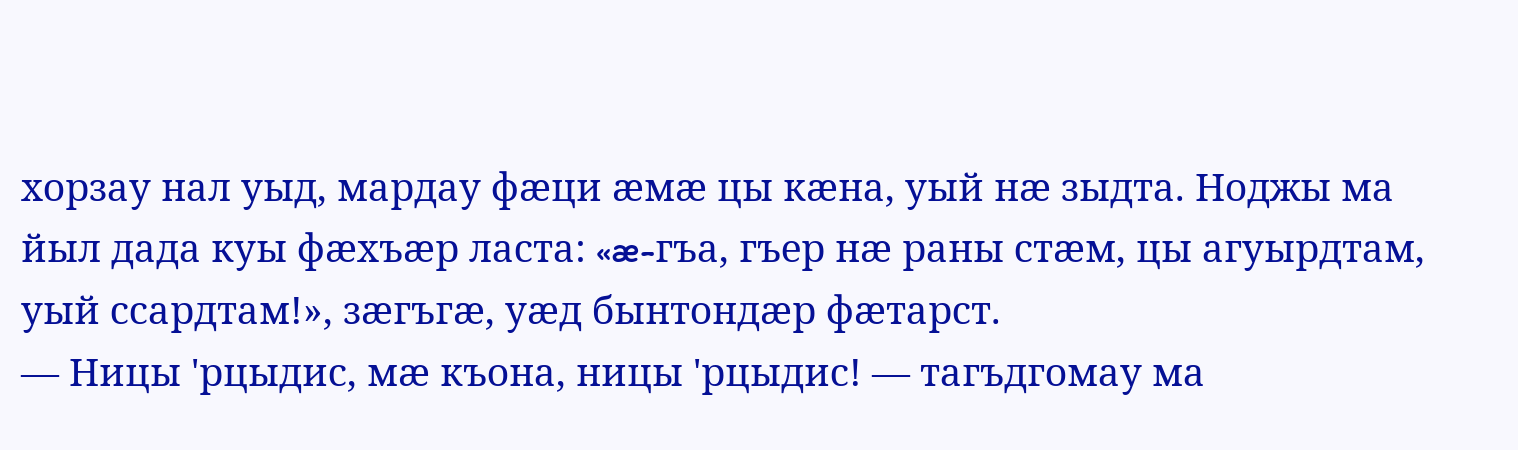хорзау нал уыд, мардау фæци æмæ цы кæна, уый нæ зыдта. Ноджы ма йыл дада куы фæхъæр ласта: «æ-гъа, гъер нæ раны стæм, цы агуырдтам, уый ссардтам!», зæгъгæ, уæд бынтондæр фæтарст.
— Ницы 'рцыдис, мæ къона, ницы 'рцыдис! — тагъдгомау ма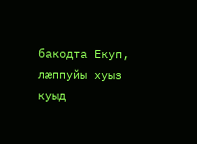бакодта Екуп, лæппуйы хуыз куыд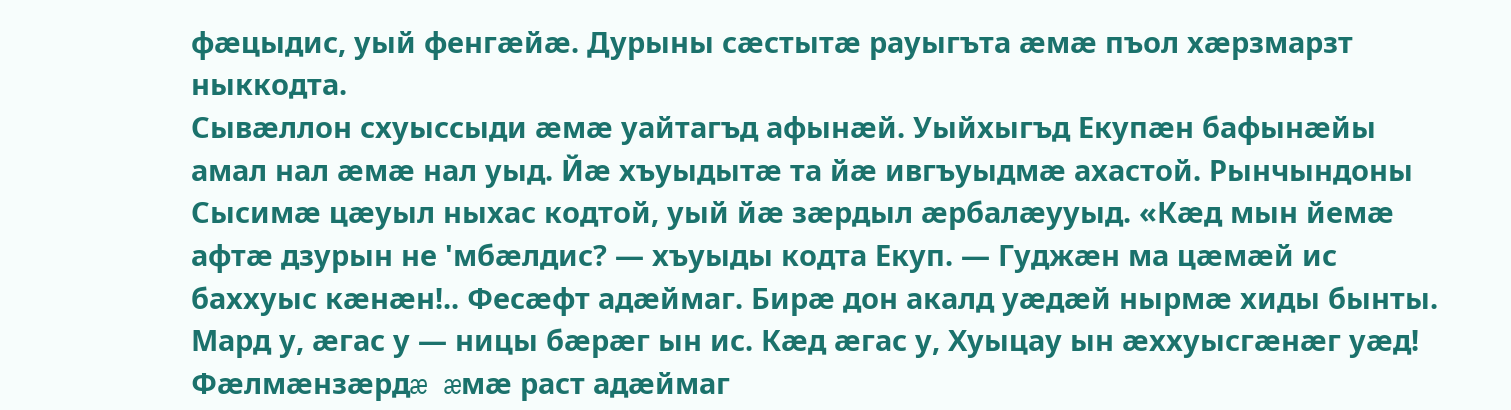фæцыдис, уый фенгæйæ. Дурыны сæстытæ рауыгъта æмæ пъол хæрзмарзт ныккодта.
Сывæллон схуыссыди æмæ уайтагъд афынæй. Уыйхыгъд Екупæн бафынæйы амал нал æмæ нал уыд. Йæ хъуыдытæ та йæ ивгъуыдмæ ахастой. Рынчындоны Сысимæ цæуыл ныхас кодтой, уый йæ зæрдыл æрбалæууыд. «Кæд мын йемæ афтæ дзурын не 'мбæлдис? — хъуыды кодта Екуп. — Гуджæн ма цæмæй ис баххуыс кæнæн!.. Фесæфт адæймаг. Бирæ дон акалд уæдæй нырмæ хиды бынты. Мард у, æгас у — ницы бæрæг ын ис. Кæд æгас у, Хуыцау ын æххуысгæнæг уæд! Фæлмæнзæрдæ æмæ раст адæймаг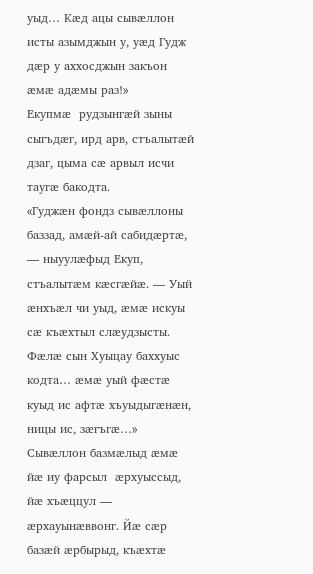уыд… Кæд ацы сывæллон исты азымджын у, уæд Гудж дæр у аххосджын закъон æмæ адæмы раз!»
Екупмæ  рудзынгæй зыны сыгъдæг, ирд арв, стъалытæй дзаг, цыма сæ арвыл исчи таугæ бакодта.
«Гуджæн фондз сывæллоны баззад, амæй-ай сабидæртæ, — ныуулæфыд Екуп, стъалытæм кæсгæйæ. — Уый æнхъæл чи уыд, æмæ искуы сæ къæхтыл слæудзысты. Фæлæ сын Хуыцау баххуыс кодта… æмæ уый фæстæ куыд ис афтæ хъуыдыгæнæн, ницы ис, зæгъгæ…»
Сывæллон базмæлыд æмæ йæ иу фарсыл  æрхуыссыд, йæ хъæццул — æрхауынæввонг. Йæ сæр базæй æрбырыд, къæхтæ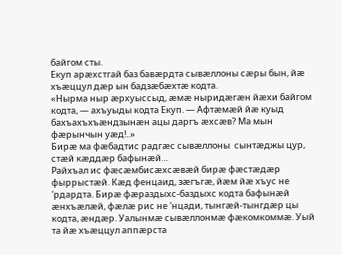байгом сты.
Екуп арæхстгай баз бавæрдта сывæллоны сæры бын, йæ хъæццул дæр ын бадзæбæхтæ кодта.
«Нырма ныр æрхуыссыд, æмæ ныридæгæн йæхи байгом кодта, — ахъуыды кодта Екуп. — Афтæмæй йæ куыд бахъахъхъæндзынæн ацы даргъ æхсæв? Ма мын фæрынчын уæд!..»
Бирæ ма фæбадтис радгæс сывæллоны  сынтæджы цур, стæй кæддæр бафынæй…
Райхъал ис фæсæмбисæхсæвæй бирæ фæстæдæр фыррыстæй. Кæд фенцаид, зæгъгæ, йæм йæ хъус не 'рдардта. Бирæ фæраздыхс-баздыхс кодта бафынæй æнхъæлæй, фæлæ рис не 'нцади, тынгæй-тынгдæр цы кодта, æндæр. Уалынмæ сывæллонмæ фæкомкоммæ. Уый та йæ хъæццул аппæрста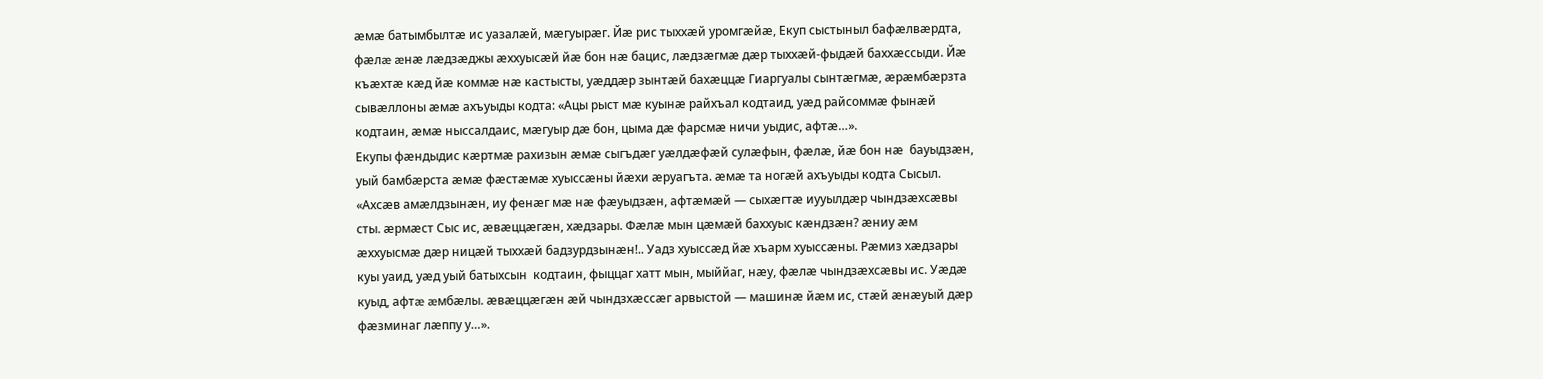æмæ батымбылтæ ис уазалæй, мæгуырæг. Йæ рис тыххæй уромгæйæ, Екуп сыстыныл бафæлвæрдта, фæлæ æнæ лæдзæджы æххуысæй йæ бон нæ бацис, лæдзæгмæ дæр тыххæй-фыдæй баххæссыди. Йæ къæхтæ кæд йæ коммæ нæ кастысты, уæддæр зынтæй бахæццæ Гиаргуалы сынтæгмæ, æрæмбæрзта сывæллоны æмæ ахъуыды кодта: «Ацы рыст мæ куынæ райхъал кодтаид, уæд райсоммæ фынæй кодтаин, æмæ ныссалдаис, мæгуыр дæ бон, цыма дæ фарсмæ ничи уыдис, афтæ…».
Екупы фæндыдис кæртмæ рахизын æмæ сыгъдæг уæлдæфæй сулæфын, фæлæ, йæ бон нæ  бауыдзæн, уый бамбæрста æмæ фæстæмæ хуыссæны йæхи æруагъта. æмæ та ногæй ахъуыды кодта Сысыл. «Ахсæв амæлдзынæн, иу фенæг мæ нæ фæуыдзæн, афтæмæй — сыхæгтæ иууылдæр чындзæхсæвы сты. æрмæст Сыс ис, æвæццæгæн, хæдзары. Фæлæ мын цæмæй баххуыс кæндзæн? æниу æм æххуысмæ дæр ницæй тыххæй бадзурдзынæн!.. Уадз хуыссæд йæ хъарм хуыссæны. Рæмиз хæдзары куы уаид, уæд уый батыхсын  кодтаин, фыццаг хатт мын, мыййаг, нæу, фæлæ чындзæхсæвы ис. Уæдæ куыд, афтæ æмбæлы. æвæццæгæн æй чындзхæссæг арвыстой — машинæ йæм ис, стæй æнæуый дæр фæзминаг лæппу у…».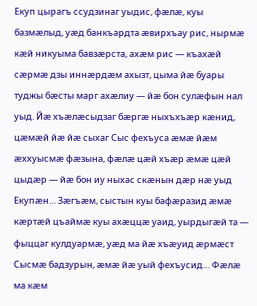Екуп цырагъ ссудзинаг уыдис, фæлæ, куы базмæлыд, уæд банкъардта æвирхъау рис, нырмæ кæй никуыма бавзæрста, ахæм рис — къахæй сæрмæ дзы иннæрдæм ахызт, цыма йæ буары туджы бæсты марг ахæлиу — йæ бон сулæфын нал уыд. Йæ хъæлæсыдзаг бæргæ ныхъхъæр кæнид, цæмæй йæ йæ сыхаг Сыс фехъуса æмæ йæм æххуысмæ фæзына, фæлæ цæй хъæр æмæ цæй цыдæр — йæ бон иу ныхас скæнын дæр нæ уыд Екупæн… Зæгъæм, сыстын куы бафæразид æмæ кæртæй цъаймæ куы ахæццæ уаид, уырдыгæй та — фыццаг кулдуармæ, уæд ма йæ хъæуид æрмæст Сысмæ бадзурын, æмæ йæ уый фехъусид… Фæлæ ма кæм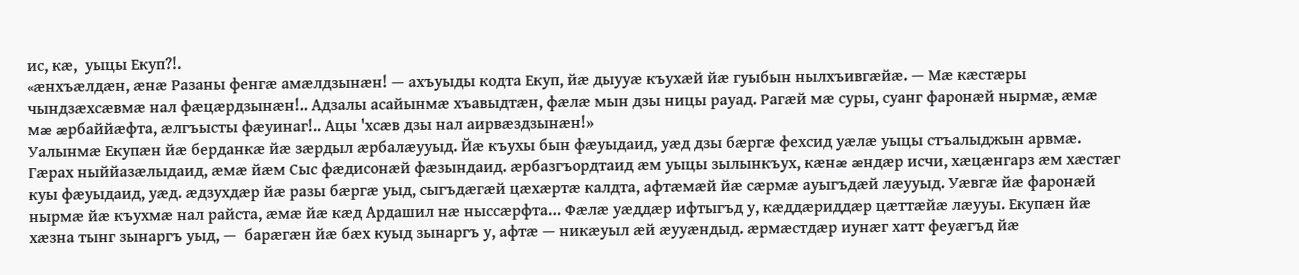ис, кæ,  уыцы Екуп?!.
«æнхъæлдæн, æнæ Разаны фенгæ амæлдзынæн! — ахъуыды кодта Екуп, йæ дыууæ къухæй йæ гуыбын нылхъивгæйæ. — Мæ кæстæры чындзæхсæвмæ нал фæцæрдзынæн!.. Адзалы асайынмæ хъавыдтæн, фæлæ мын дзы ницы рауад. Рагæй мæ суры, суанг фаронæй нырмæ, æмæ мæ æрбаййæфта, æлгъысты фæуинаг!.. Ацы 'хсæв дзы нал аирвæздзынæн!»
Уалынмæ Екупæн йæ берданкæ йæ зæрдыл æрбалæууыд. Йæ къухы бын фæуыдаид, уæд дзы бæргæ фехсид уæлæ уыцы стъалыджын арвмæ. Гæрах ныййазæлыдаид, æмæ йæм Сыс фæдисонæй фæзындаид. æрбазгъордтаид æм уыцы зылынкъух, кæнæ æндæр исчи, хæцæнгарз æм хæстæг куы фæуыдаид, уæд. æдзухдæр йæ разы бæргæ уыд, сыгъдæгæй цæхæртæ калдта, афтæмæй йæ сæрмæ ауыгъдæй лæууыд. Уæвгæ йæ фаронæй нырмæ йæ къухмæ нал райста, æмæ йæ кæд Ардашил нæ ныссæрфта… Фæлæ уæддæр ифтыгъд у, кæддæриддæр цæттæйæ лæууы. Екупæн йæ хæзна тынг зынаргъ уыд, —  барæгæн йæ бæх куыд зынаргъ у, афтæ — никæуыл æй æууæндыд. æрмæстдæр иунæг хатт феуæгъд йæ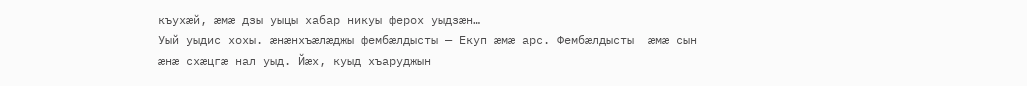къухæй, æмæ дзы уыцы хабар никуы ферох уыдзæн…
Уый уыдис хохы. æнæнхъæлæджы фембæлдысты — Екуп æмæ арс. Фембæлдысты  æмæ сын æнæ схæцгæ нал уыд. Йæх, куыд хъаруджын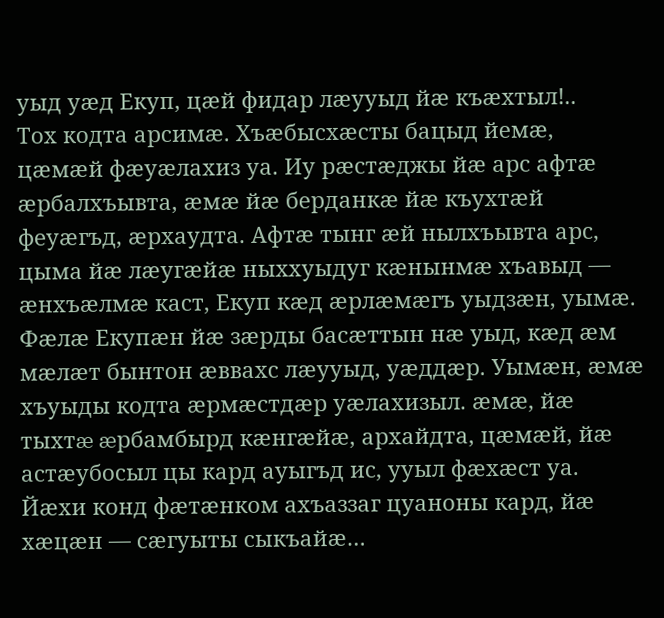уыд уæд Екуп, цæй фидар лæууыд йæ къæхтыл!..
Тох кодта арсимæ. Хъæбысхæсты бацыд йемæ, цæмæй фæуæлахиз уа. Иу рæстæджы йæ арс афтæ æрбалхъывта, æмæ йæ берданкæ йæ къухтæй феуæгъд, æрхаудта. Афтæ тынг æй нылхъывта арс, цыма йæ лæугæйæ ныххуыдуг кæнынмæ хъавыд — æнхъæлмæ каст, Екуп кæд æрлæмæгъ уыдзæн, уымæ.
Фæлæ Екупæн йæ зæрды басæттын нæ уыд, кæд æм мæлæт бынтон æввахс лæууыд, уæддæр. Уымæн, æмæ хъуыды кодта æрмæстдæр уæлахизыл. æмæ, йæ тыхтæ æрбамбырд кæнгæйæ, архайдта, цæмæй, йæ астæубосыл цы кард ауыгъд ис, ууыл фæхæст уа. Йæхи конд фæтæнком ахъаззаг цуаноны кард, йæ хæцæн — сæгуыты сыкъайæ…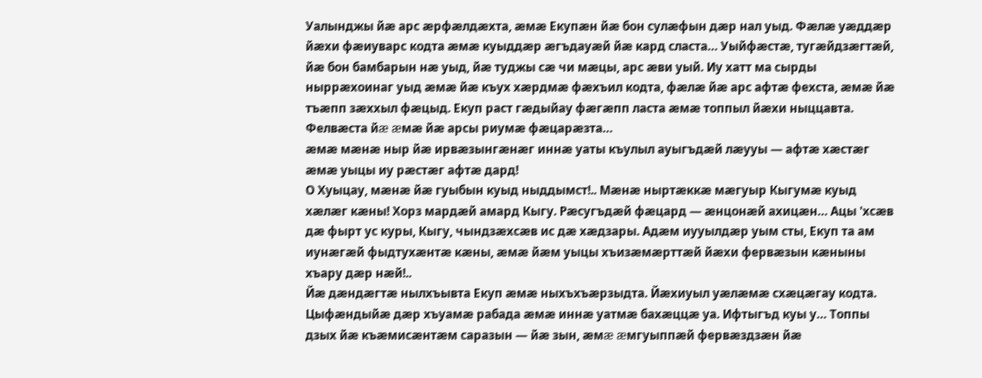Уалынджы йæ арс æрфæлдæхта, æмæ Екупæн йæ бон сулæфын дæр нал уыд. Фæлæ уæддæр йæхи фæиуварс кодта æмæ куыддæр æгъдауæй йæ кард сласта… Уыйфæстæ, тугæйдзæгтæй, йæ бон бамбарын нæ уыд, йæ туджы сæ чи мæцы, арс æви уый. Иу хатт ма сырды ныррæхоинаг уыд æмæ йæ къух хæрдмæ фæхъил кодта, фæлæ йæ арс афтæ фехста, æмæ йæ тъæпп зæххыл фæцыд. Екуп раст гæдыйау фæгæпп ласта æмæ топпыл йæхи ныццавта. Фелвæста йæ æмæ йæ арсы риумæ фæцарæзта…
æмæ мæнæ ныр йæ ирвæзынгæнæг иннæ уаты къулыл ауыгъдæй лæууы — афтæ хæстæг æмæ уыцы иу рæстæг афтæ дард!
О Хуыцау, мæнæ йæ гуыбын куыд ныддымст!.. Мæнæ ныртæккæ мæгуыр Кыгумæ куыд хæлæг кæны! Хорз мардæй амард Кыгу. Рæсугъдæй фæцард — æнцонæй ахицæн… Ацы 'хсæв дæ фырт ус куры, Кыгу, чындзæхсæв ис дæ хæдзары. Адæм иууылдæр уым сты, Екуп та ам иунæгæй фыдтухæнтæ кæны, æмæ йæм уыцы хъизæмæрттæй йæхи фервæзын кæныны хъару дæр нæй!..
Йæ дæндæгтæ нылхъывта Екуп æмæ ныхъхъæрзыдта. Йæхиуыл уæлæмæ схæцæгау кодта. Цыфæндыйæ дæр хъуамæ рабада æмæ иннæ уатмæ бахæццæ уа. Ифтыгъд куы у… Топпы дзых йæ къæмисæнтæм саразын — йæ зын, æмæ æмгуыппæй фервæздзæн йæ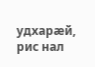удхарæй, рис нал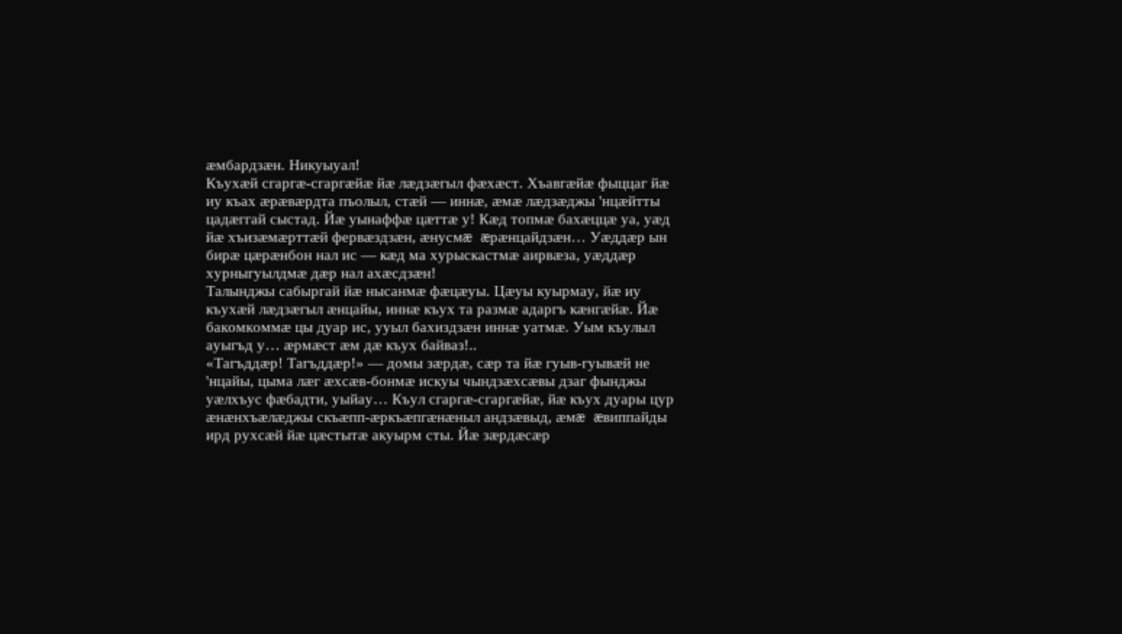æмбардзæн. Никуыуал!
Къухæй сгаргæ-сгаргæйæ йæ лæдзæгыл фæхæст. Хъавгæйæ фыццаг йæ иу къах æрæвæрдта пъолыл, стæй — иннæ, æмæ лæдзæджы 'нцæйтты цадæггай сыстад. Йæ уынаффæ цæттæ у! Кæд топмæ бахæццæ уа, уæд йæ хъизæмæрттæй фервæздзæн, æнусмæ æрæнцайдзæн… Уæддæр ын бирæ цæрæнбон нал ис — кæд ма хурыскастмæ аирвæза, уæддæр хурныгуылдмæ дæр нал ахæсдзæн!
Талынджы сабыргай йæ нысанмæ фæцæуы. Цæуы куырмау, йæ иу къухæй лæдзæгыл æнцайы, иннæ къух та размæ адаргъ кæнгæйæ. Йæ бакомкоммæ цы дуар ис, ууыл бахиздзæн иннæ уатмæ. Уым къулыл ауыгъд у… æрмæст æм дæ къух байваз!..
«Тагъддæр! Тагъддæр!» — домы зæрдæ, сæр та йæ гуыв-гуывæй не 'нцайы, цыма лæг æхсæв-бонмæ искуы чындзæхсæвы дзаг фынджы уæлхъус фæбадти, уыйау… Къул сгаргæ-сгаргæйæ, йæ къух дуары цур æнæнхъæлæджы скъæпп-æркъæпгæнæныл андзæвыд, æмæ æвиппайды ирд рухсæй йæ цæстытæ акуырм сты. Йæ зæрдæсæр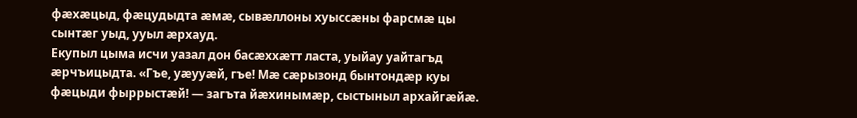фæхæцыд, фæцудыдта æмæ, сывæллоны хуыссæны фарсмæ цы сынтæг уыд, ууыл æрхауд.
Екупыл цыма исчи уазал дон басæххæтт ласта, уыйау уайтагъд æрчъицыдта. «Гъе, уæууæй, гъе! Мæ сæрызонд бынтондæр куы фæцыди фыррыстæй! — загъта йæхинымæр, сыстыныл архайгæйæ.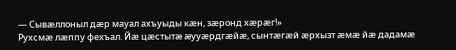— Сывæллоныл дæр мауал ахъуыды кæн, зæронд хæрæг!»
Рухсмæ лæппу фехъал. Йæ цæстытæ æууæрдгæйæ, сынтæгæй æрхызт æмæ йæ дадамæ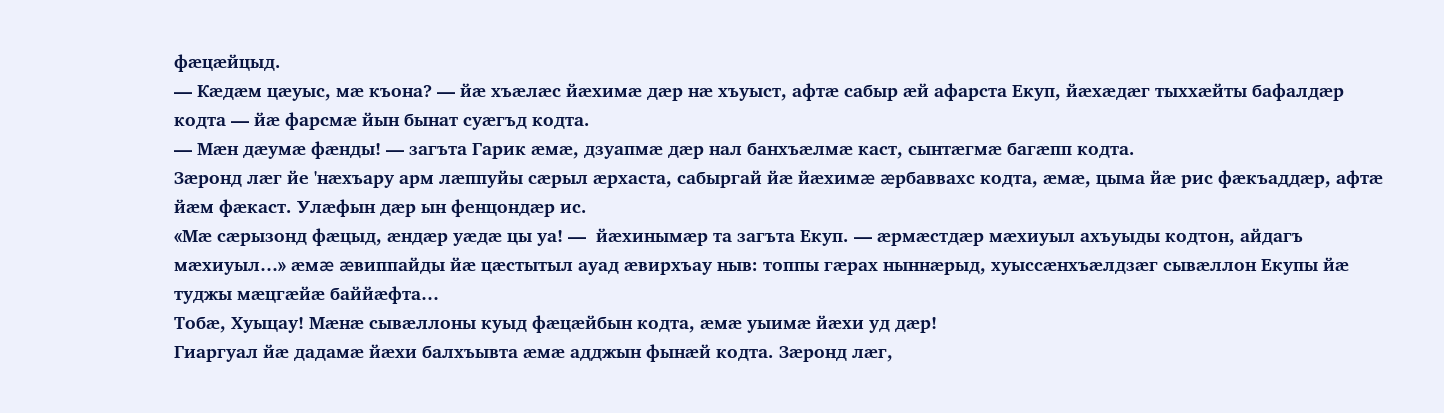фæцæйцыд.
— Кæдæм цæуыс, мæ къона? — йæ хъæлæс йæхимæ дæр нæ хъуыст, афтæ сабыр æй афарста Екуп, йæхæдæг тыххæйты бафалдæр кодта — йæ фарсмæ йын бынат суæгъд кодта.
— Мæн дæумæ фæнды! — загъта Гарик æмæ, дзуапмæ дæр нал банхъæлмæ каст, сынтæгмæ багæпп кодта.
Зæронд лæг йе 'нæхъару арм лæппуйы сæрыл æрхаста, сабыргай йæ йæхимæ æрбаввахс кодта, æмæ, цыма йæ рис фæкъаддæр, афтæ йæм фæкаст. Улæфын дæр ын фенцондæр ис.
«Мæ сæрызонд фæцыд, æндæр уæдæ цы уа! —  йæхинымæр та загъта Екуп. — æрмæстдæр мæхиуыл ахъуыды кодтон, айдагъ мæхиуыл…» æмæ æвиппайды йæ цæстытыл ауад æвирхъау ныв: топпы гæрах ныннæрыд, хуыссæнхъæлдзæг сывæллон Екупы йæ туджы мæцгæйæ баййæфта…
Тобæ, Хуыцау! Мæнæ сывæллоны куыд фæцæйбын кодта, æмæ уыимæ йæхи уд дæр!
Гиаргуал йæ дадамæ йæхи балхъывта æмæ адджын фынæй кодта. Зæронд лæг,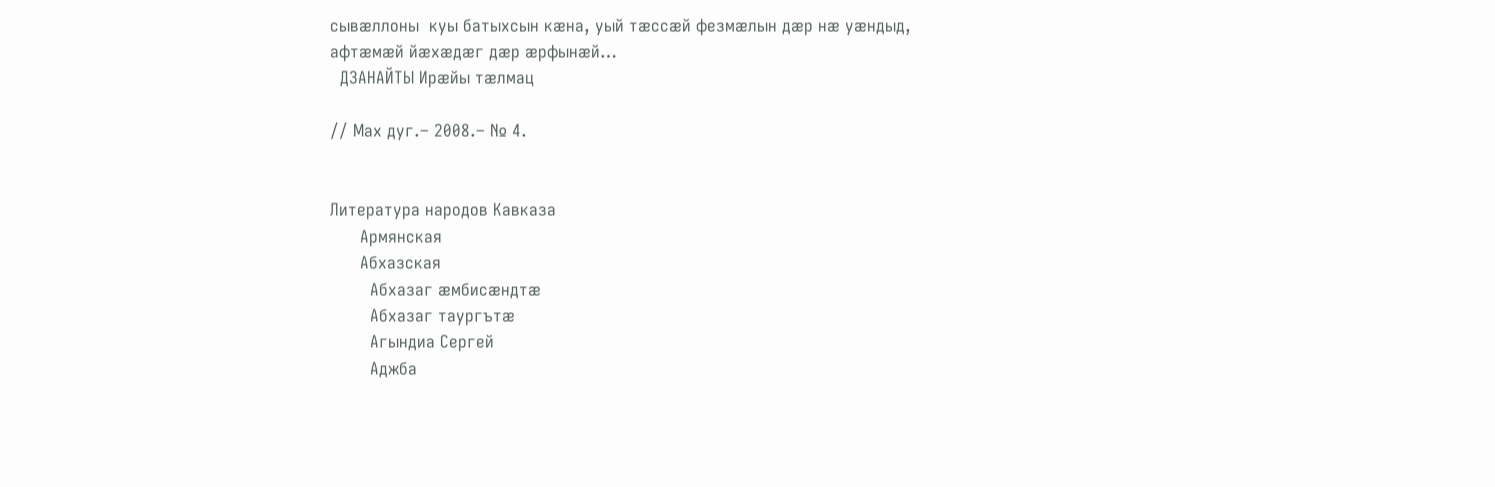сывæллоны  куы батыхсын кæна, уый тæссæй фезмæлын дæр нæ уæндыд, афтæмæй йæхæдæг дæр æрфынæй…
  ДЗАНАЙТЫ Ирæйы тæлмац

// Мах дуг.– 2008.– № 4.


Литература народов Кавказа
      Армянская
      Абхазская
        Абхазаг æмбисæндтæ
        Абхазаг таургътæ
        Агындиа Сергей
        Аджба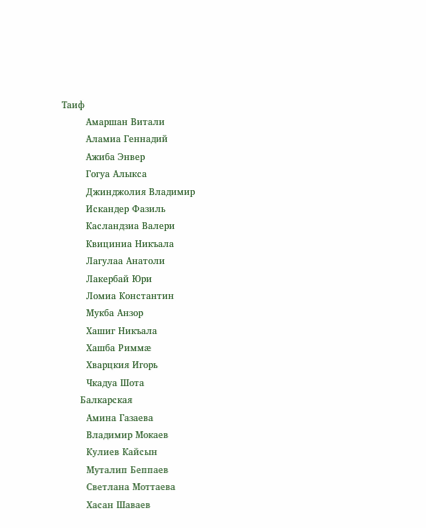Таиф
        Амаршан Витали
        Аламиа Геннадий
        Ажиба Энвер
        Гогуа Алыкса
        Джинджолия Владимир
        Искандер Фазиль
        Касландзиа Валери
        Квициниа Никъала
        Лагулаа Анатоли
        Лакербай Юри
        Ломиа Константин
        Мукба Анзор
        Хашиг Никъала
        Хашба Риммæ
        Хварцкия Игорь
        Чкадуа Шота
      Балкарская
        Амина Газаева
        Владимир Мокаев
        Кулиев Кайсын
        Муталип Беппаев
        Светлана Моттаева
        Хасан Шаваев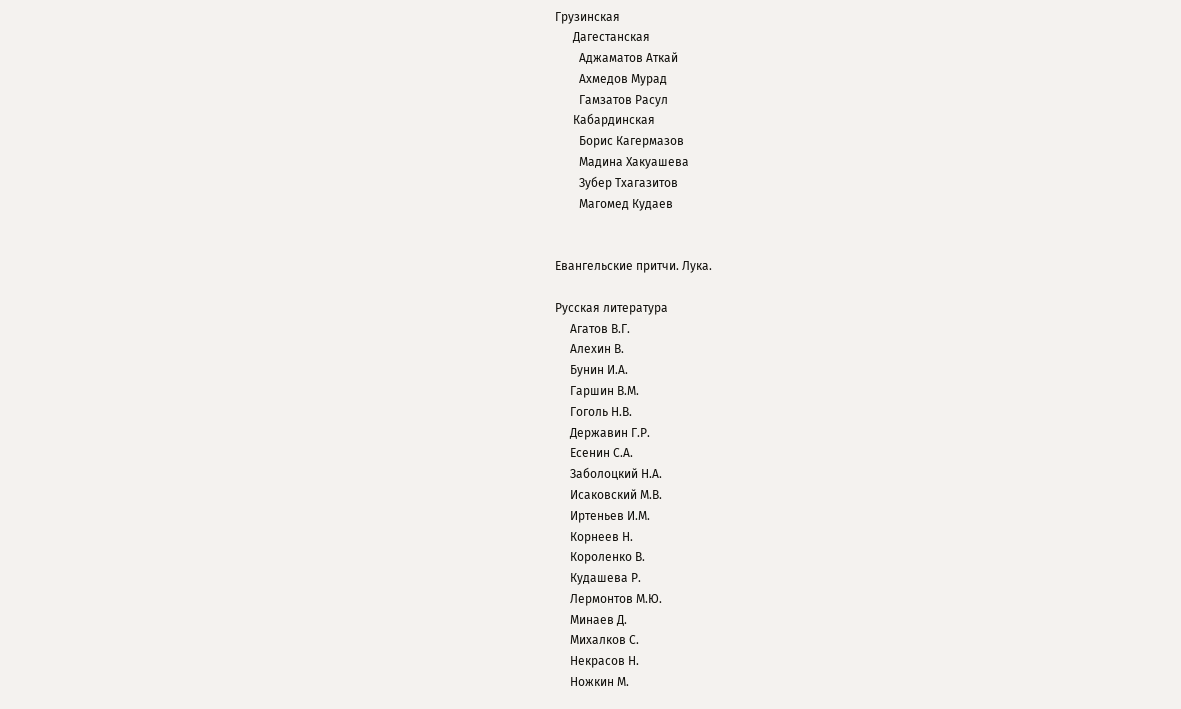Грузинская
      Дагестанская
        Аджаматов Аткай
        Ахмедов Мурад
        Гамзатов Расул
      Кабардинская
        Борис Кагермазов
        Мадина Хакуашева
        Зубер Тхагазитов
        Магомед Кудаев


Евангельские притчи. Лука.

Русская литература
     Агатов В.Г.
     Алехин В.
     Бунин И.А.
     Гаршин В.М.
     Гоголь Н.В.
     Державин Г.Р.
     Есенин С.А.
     Заболоцкий Н.А.
     Исаковский М.В.
     Иртеньев И.М.
     Корнеев Н.
     Короленко В.
     Кудашева Р.
     Лермонтов М.Ю.
     Минаев Д.
     Михалков С.
     Некрасов Н.
     Ножкин М.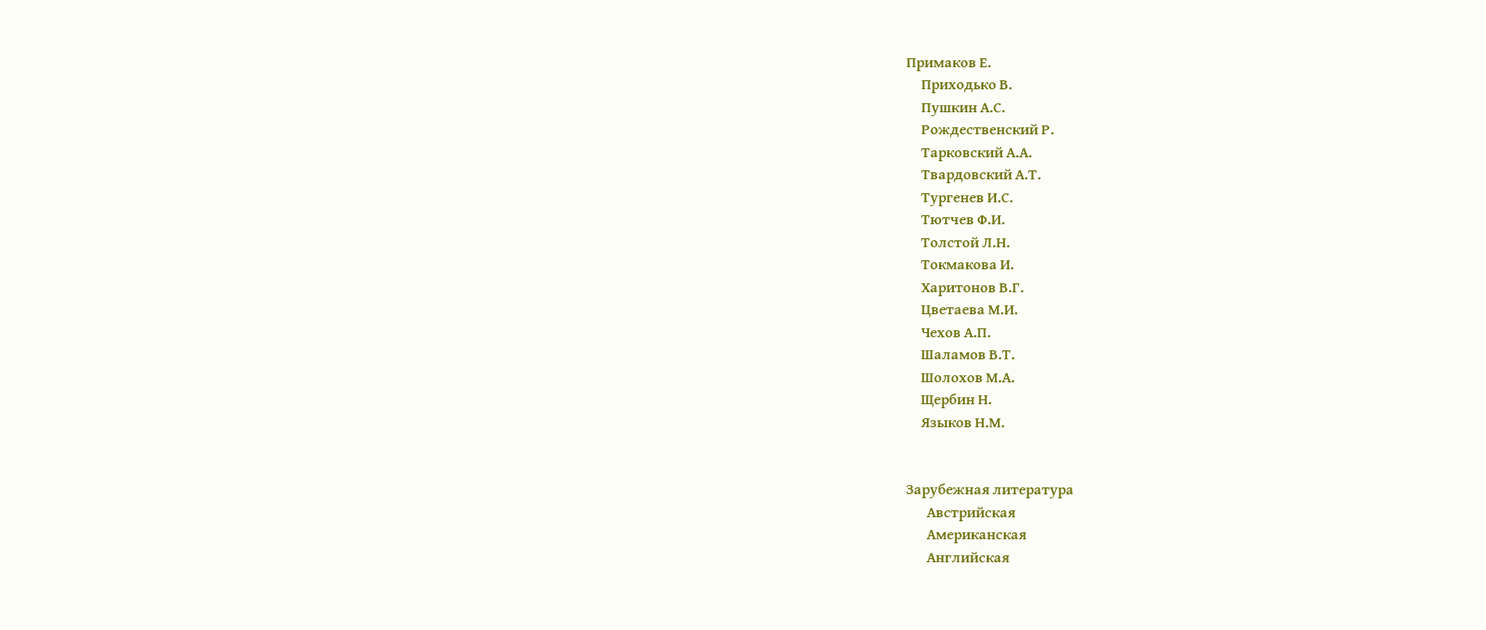Примаков Е.
     Приходько В.
     Пушкин А.С.
     Рождественский Р.
     Тарковский А.А.
     Твардовский А.Т.
     Тургенев И.С.
     Тютчев Ф.И.
     Толстой Л.Н.
     Токмакова И.
     Харитонов В.Г.
     Цветаева М.И.
     Чехов А.П.
     Шаламов В.Т.
     Шолохов М.А.
     Щербин Н.
     Языков Н.М.


Зарубежная литература
       Австрийская
       Американская
       Английская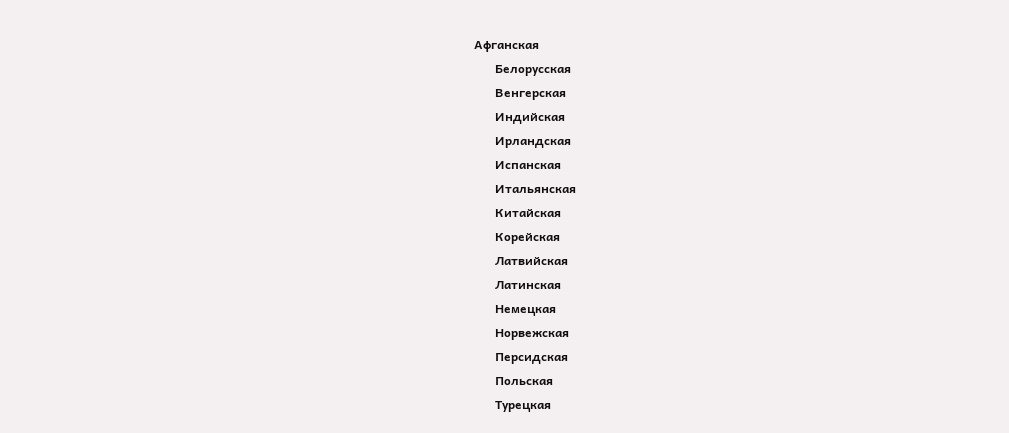Афганская
       Белорусская
       Венгерская
       Индийская
       Ирландская
       Испанская
       Итальянская
       Китайская
       Корейская
       Латвийская
       Латинская
       Немецкая
       Норвежская
       Персидская
       Польская
       Турецкая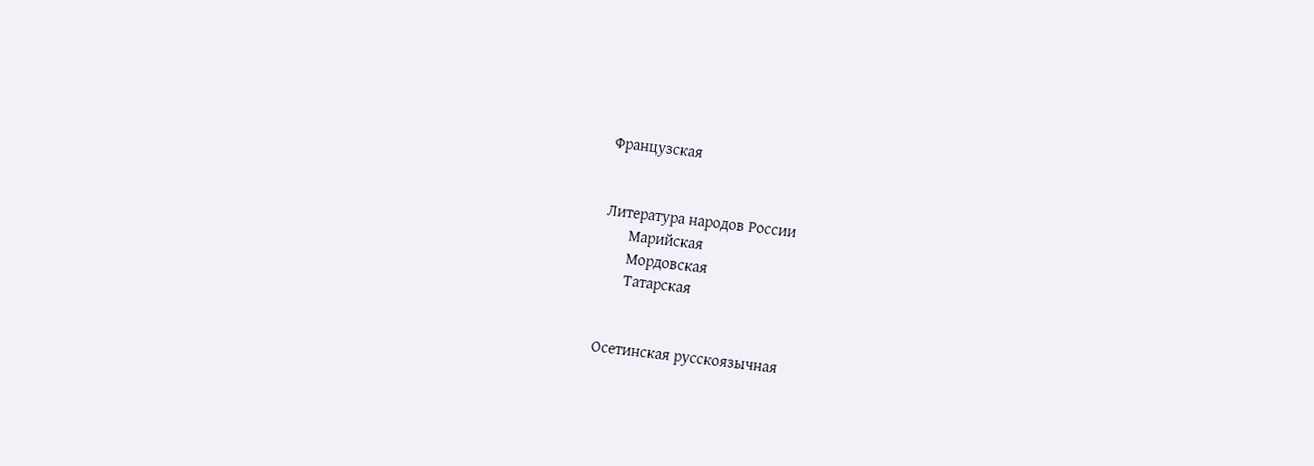Французская


Литература народов России
      Марийская
      Мордовская
      Татарская


Осетинская русскоязычная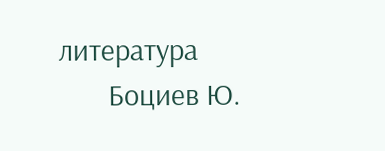литература
       Боциев Ю.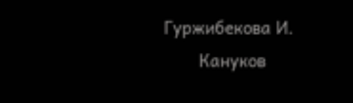Гуржибекова И.
       Кануков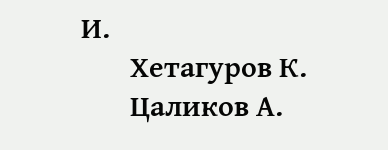И.
       Хетагуров К.
       Цаликов А.